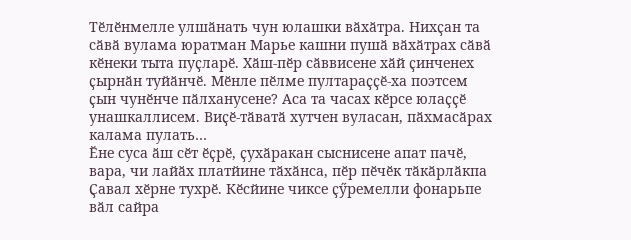Тӗлӗнмелле улшӑнать чун юлашки вӑхӑтра. Нихҫан та сӑвӑ вулама юратман Марье кашни пушӑ вӑхӑтрах сӑвӑ кӗнеки тыта пуҫларӗ. Хӑш-пӗр сӑввисене хӑй ҫинченех ҫырнӑн туйӑнчӗ. Мӗнле пӗлме пултараҫҫӗ-ха поэтсем ҫын чунӗнче пӑлханусене? Аса та часах кӗрсе юлаҫҫӗ унашкаллисем. Виҫӗ-тӑватӑ хутчен вуласан, пӑхмасӑрах калама пулать…
Ӗне суса ӑш сӗт ӗҫрӗ, ҫухӑракан сыснисене апат пачӗ, вара, чи лайӑх платйине тӑхӑнса, пӗр пӗчӗк тӑкӑрлӑкпа Ҫавал хӗрне тухрӗ. Кӗсйине чиксе ҫӳремелли фонарьпе вӑл сайра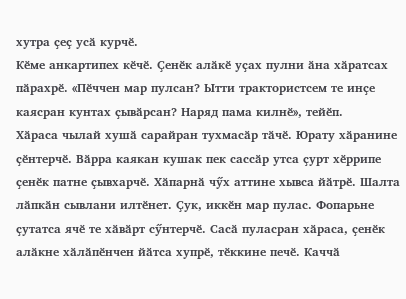хутра ҫеҫ усӑ курчӗ.
Кӗме анкартипех кӗчӗ. Ҫенӗк алӑкӗ уҫах пулни ӑна хӑратсах пӑрахрӗ. «Пӗччен мар пулсан? Ытти трактористсем те инҫе каясран кунтах ҫывӑрсан? Наряд пама килнӗ», тейӗп.
Хӑраса чылай хушӑ сарайран тухмасӑр тӑчӗ. Юрату хӑранине ҫӗнтерчӗ. Вӑрра каякан кушак пек сассӑр утса ҫурт хӗррипе ҫенӗк патне ҫывхарчӗ. Хӑпарнӑ чӳх аттине хывса йӑтрӗ. Шалта лӑпкӑн сывлани илтӗнет. Ҫук, иккӗн мар пулас. Фопарьне ҫутатса ячӗ те хӑвӑрт сӳнтерчӗ. Сасӑ пуласран хӑраса, ҫенӗк алӑкне хӑлӑпӗнчен йӑтса хупрӗ, тӗккине печӗ. Каччӑ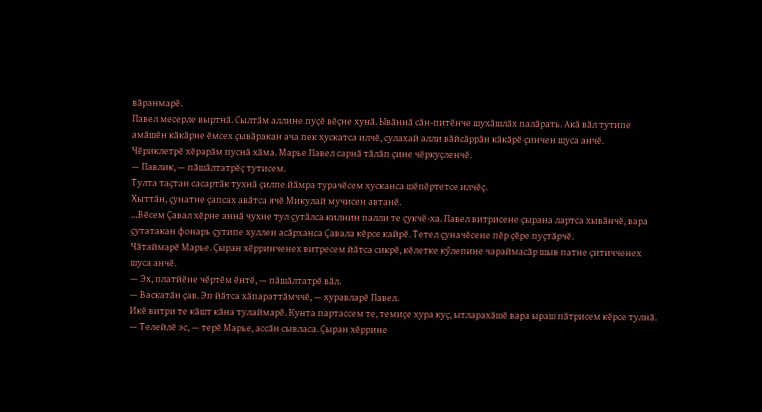вӑранмарӗ.
Павел месерле выртнӑ. Сылтӑм аллине пуҫӗ вӗҫне хунӑ. Ывӑннӑ сӑн-питӗнче шухӑшлӑх палӑрать. Акӑ вӑл тутипе амӑшӗн кӑкӑрне ӗмсех ҫывӑракан ача пек хускатса илчӗ, сулахай алли вӑйсӑррӑн кӑкӑрӗ ҫинчен шуса анчӗ.
Чӗриклетрӗ хӗрарӑм пуснӑ хӑма. Марье Павел сарнӑ тӑлӑп ҫине чӗркуҫленчӗ.
— Павлик, — пӑшӑлтатрӗҫ тутисем.
Тулта таҫтан сасартӑк тухнӑ ҫилпе йӑмра турачӗсем хусканса шӗпӗртетсе илчӗҫ.
Хыттӑн, ҫунатне ҫапсах авӑтса ячӗ Микулай мучисен автанӗ.
…Вӗсем Ҫавал хӗрне аннӑ чухне тул ҫутӑлса килнин палли те ҫукчӗ-ха. Павел витрисене ҫырана лартса хывӑнчӗ, вара ҫутатакан фонарь ҫутипе хуллен асӑрханса Ҫавала кӗрсе кайрӗ. Тетел ҫуначӗсене пӗр ҫӗре пуҫтӑрчӗ.
Чӑтаймарӗ Марье. Ҫыран хӗрринченех витресем йӑтса сикрӗ, кӗлетке кӳлепине чараймасӑр шыв патне ҫитичченех шуса анчӗ.
— Эх, платйӗне чӗртӗм ӗнтӗ, — пӑшӑлтатрӗ вӑл.
— Васкатӑн ҫав. Эп йӑтса хӑпараттӑмччӗ, — хуравларӗ Павел.
Икӗ витри те кӑшт кӑна тулаймарӗ. Кунта партассем те, темиҫе хура куҫ, ытларахӑшӗ вара ыраш пӑтрисем кӗрсе тулнӑ.
— Телейлӗ эс, — терӗ Марье, ассӑн сывласа. Ҫыран хӗррине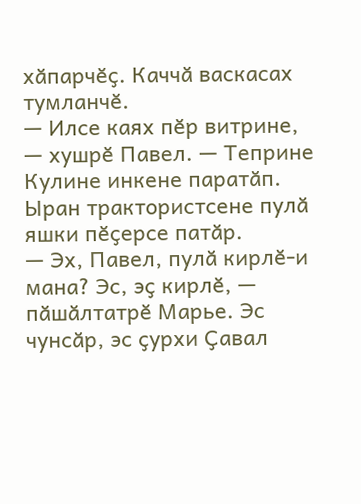хӑпарчӗҫ. Каччӑ васкасах тумланчӗ.
— Илсе каях пӗр витрине, — хушрӗ Павел. — Теприне Кулине инкене паратӑп. Ыран трактористсене пулӑ яшки пӗҫерсе патӑр.
— Эх, Павел, пулӑ кирлӗ-и мана? Эс, эҫ кирлӗ, — пӑшӑлтатрӗ Марье. Эс чунсӑр, эс ҫурхи Ҫавал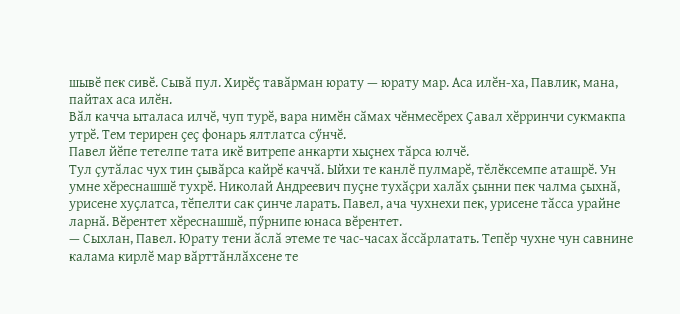шывӗ пек сивӗ. Сывӑ пул. Хирӗҫ тавӑрман юрату — юрату мар. Аса илӗн-ха, Павлик, мана, пайтах аса илӗн.
Вӑл качча ыталаса илчӗ, чуп турӗ, вара нимӗн сӑмах чӗнмесӗрех Ҫавал хӗрринчи сукмакпа утрӗ. Тем терирен ҫеҫ фонарь ялтлатса сӳнчӗ.
Павел йӗпе тетелпе тата икӗ витрепе анкарти хыҫнех тӑрса юлчӗ.
Тул ҫутӑлас чух тин ҫывӑрса кайрӗ каччӑ. Ыйхи те канлӗ пулмарӗ, тӗлӗксемпе аташрӗ. Ун умне хӗреснашшӗ тухрӗ. Николай Андреевич пуҫне тухӑҫри халӑх ҫынни пек чалма ҫыхнӑ, урисене хуҫлатса, тӗпелти сак ҫинче ларать. Павел, ача чухнехи пек, урисене тӑсса урайне ларнӑ. Вӗрентет хӗреснашшӗ, пӳрнипе юнаса вӗрентет.
— Сыхлан, Павел. Юрату тени ӑслӑ этеме те час-часах ӑссӑрлатать. Тепӗр чухне чун савнине калама кирлӗ мар вӑрттӑнлӑхсене те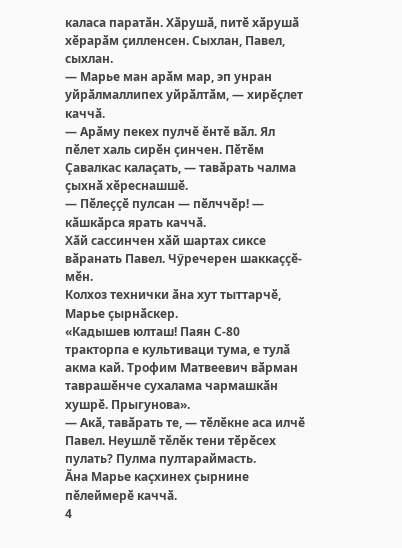каласа паратӑн. Хӑрушӑ, питӗ хӑрушӑ хӗрарӑм ҫилленсен. Сыхлан, Павел, сыхлан.
— Марье ман арӑм мар, эп унран уйрӑлмаллипех уйрӑлтӑм, — хирӗҫлет каччӑ.
— Арӑму пекех пулчӗ ӗнтӗ вӑл. Ял пӗлет халь сирӗн ҫинчен. Пӗтӗм Ҫавалкас калаҫать, — тавӑрать чалма ҫыхнӑ хӗреснашшӗ.
— Пӗлеҫҫӗ пулсан — пӗлччӗр! — кӑшкӑрса ярать каччӑ.
Хӑй сассинчен хӑй шартах сиксе вӑранать Павел. Чӳречерен шаккаҫҫӗ-мӗн.
Колхоз технички ӑна хут тыттарчӗ, Марье ҫырнӑскер.
«Кадышев юлташ! Паян С-80 тракторпа е культиваци тума, е тулӑ акма кай. Трофим Матвеевич вӑрман таврашӗнче сухалама чармашкӑн хушрӗ. Прыгунова».
— Акӑ, тавӑрать те, — тӗлӗкне аса илчӗ Павел. Неушлӗ тӗлӗк тени тӗрӗсех пулать? Пулма пултараймасть.
Ӑна Марье каҫхинех ҫырнине пӗлеймерӗ каччӑ.
4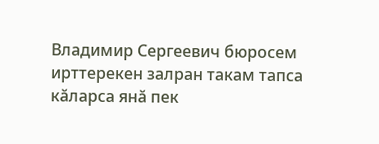Владимир Сергеевич бюросем ирттерекен залран такам тапса кӑларса янӑ пек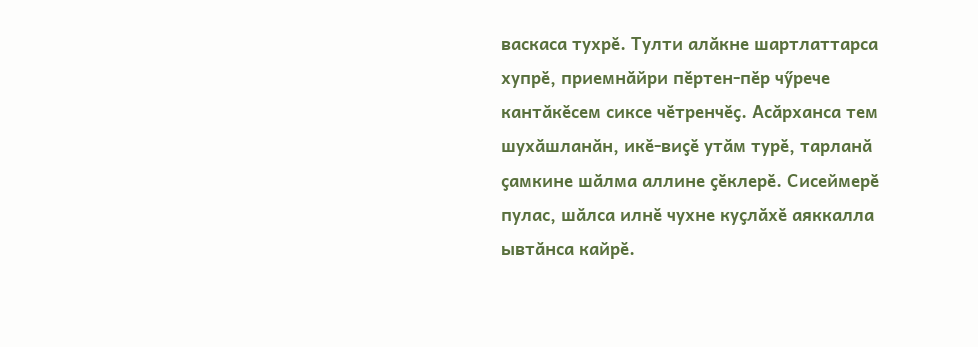васкаса тухрӗ. Тулти алӑкне шартлаттарса хупрӗ, приемнӑйри пӗртен-пӗр чӳрече кантӑкӗсем сиксе чӗтренчӗҫ. Асӑрханса тем шухӑшланӑн, икӗ-виҫӗ утӑм турӗ, тарланӑ ҫамкине шӑлма аллине ҫӗклерӗ. Сисеймерӗ пулас, шӑлса илнӗ чухне куҫлӑхӗ аяккалла ывтӑнса кайрӗ.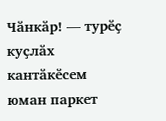Чӑнкӑр! — турӗҫ куҫлӑх кантӑкӗсем юман паркет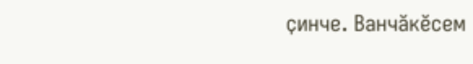ҫинче. Ванчӑкӗсем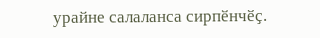урайне салаланса сирпӗнчӗҫ.